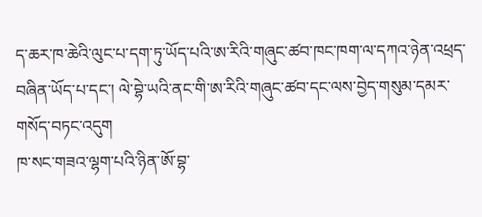ད་ཆར་ཁ་ཆེའི་ལུང་པ་དག་ཏུ་ཡོད་པའི་ཨ་རིའི་གཞུང་ཚབ་ཁང་ཁག་ལ་དཀའ་ཉེན་འཕྲད་བཞིན་ཡོད་པ་དང་། ལེ་བྷེ་ཡའི་ནང་གི་ཨ་རིའི་གཞུང་ཚབ་དང་ལས་བྱེད་གསུམ་དམར་གསོད་བཏང་འདུག
ཁ་སང་གཟའ་ལྷག་པའི་ཉིན་ཨོ་བྷ་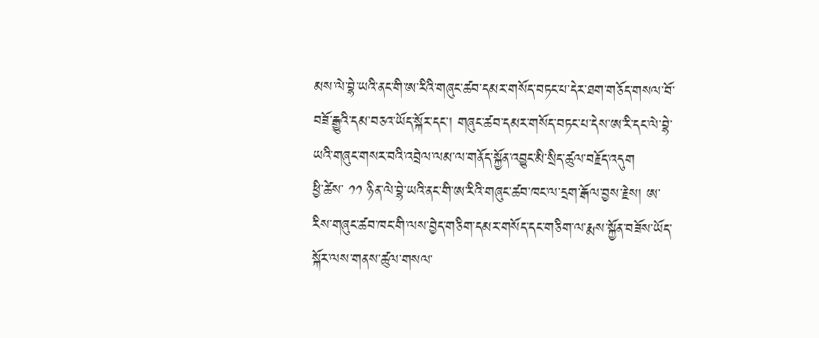མས་ལེ་བྷེ་ཡའི་ནང་གི་ཨ་རིའི་གཞུང་ཚབ་དམར་གསོད་བཏང་པ་དེར་ཐག་གཅོད་གསལ་བོ་བཟོ་རྒྱུའི་དམ་བཅའ་ཡོད་སྐོར་དང་། གཞུང་ཚབ་དམར་གསོད་བཏང་པ་དེས་ཨ་རི་དང་ལེ་བྷེ་ཡའི་གཞུང་གསར་བའི་འབྲེལ་ལམ་ལ་གནོད་སྐྱོན་འབྱུང་མི་སྲིད་ཚུལ་བརྗོད་འདུག
ཕྱི་ཚེས་ ༡༡ ཉིན་ལེ་བྷེ་ཡའི་ནང་གི་ཨ་རིའི་གཞུང་ཚབ་ཁང་ལ་དྲག་རྒོལ་བྱས་རྗེས། ཨ་རིས་གཞུང་ཚབ་ཁང་གི་ལས་བྱེད་གཅིག་དམར་གསོད་དང་གཅིག་ལ་རྨས་སྐྱོན་བཟོས་ཡོད་སྐོར་ལས་གནས་ཚུལ་གསལ་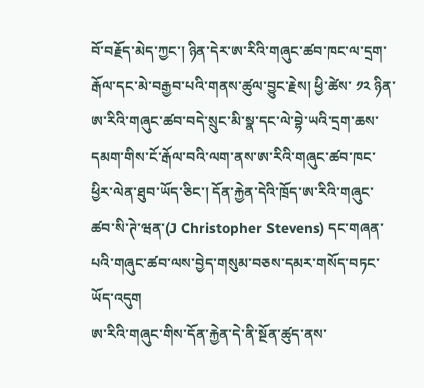བོ་བརྗོད་མེད་ཀྱང་། ཉིན་དེར་ཨ་རིའི་གཞུང་ཚབ་ཁང་ལ་དྲག་རྒོལ་དང་མེ་བརྒྱབ་པའི་གནས་ཚུལ་བྱུང་རྗེས། ཕྱི་ཚེས་ ༡༢ ཉིན་ཨ་རིའི་གཞུང་ཚབ་བདེ་སྲུང་མི་སྣ་དང་ལེ་བྷེ་ཡའི་དྲག་ཆས་དམག་གིས་ངོ་རྒོལ་བའི་ལག་ནས་ཨ་རིའི་གཞུང་ཚབ་ཁང་ཕྱིར་ལེན་ཐུབ་ཡོད་ཅིང་། དོན་རྐྱེན་དེའི་ཁྲོད་ཨ་རིའི་གཞུང་ཚབ་སི་ཊེ་ཝན་(J Christopher Stevens) དང་གཞན་པའི་གཞུང་ཚབ་ལས་བྱེད་གསུམ་བཅས་དམར་གསོད་བཏང་ཡོད་འདུག
ཨ་རིའི་གཞུང་གིས་དོན་རྐྱེན་དེ་ནི་སྔོན་ཚུད་ནས་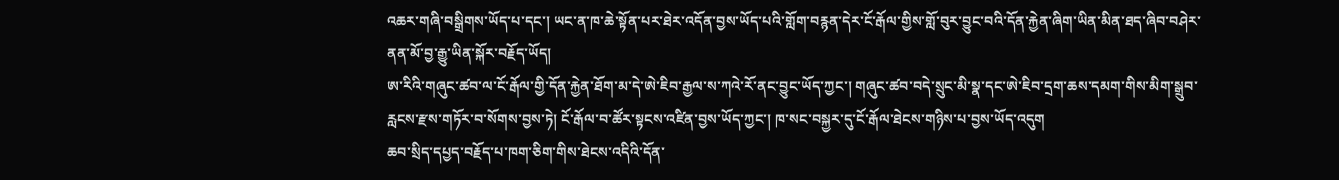འཆར་གཞི་བསྒྲིགས་ཡོད་པ་དང་། ཡང་ན་ཁ་ཆེ་སྟོན་པར་ཐེར་འདོན་བྱས་ཡོད་པའི་གློག་བརྙན་དེར་ངོ་རྒོལ་གྱིས་གློ་བུར་བྱུང་བའི་དོན་རྐྱེན་ཞིག་ཡིན་མིན་ཐད་ཞིབ་བཤེར་ནན་མོ་བྱ་རྒྱུ་ཡིན་སྐོར་བརྗོད་ཡོད།
ཨ་རིའི་གཞུང་ཚབ་ལ་ངོ་རྒོལ་གྱི་དོན་རྐྱེན་ཐོག་མ་དེ་ཨེ་ཇིབ་རྒྱལ་ས་ཀའེ་རོ་ནང་བྱུང་ཡོད་ཀྱང་། གཞུང་ཚབ་བདེ་སྲུང་མི་སྣ་དང་ཨེ་ཇིབ་དྲག་ཆས་དམག་གིས་མིག་སྒྲུབ་རླངས་རྫས་གཏོར་བ་སོགས་བྱས་ཏེ། ངོ་རྒོལ་བ་ཚོར་སྟངས་འཛིན་བྱས་ཡོད་ཀྱང་། ཁ་སང་བསྐྱར་དུ་ངོ་རྒོལ་ཐེངས་གཉིས་པ་བྱས་ཡོད་འདུག
ཆབ་སྲིད་དཔྱད་བརྗོད་པ་ཁག་ཅིག་གིས་ཐེངས་འདིའི་དོན་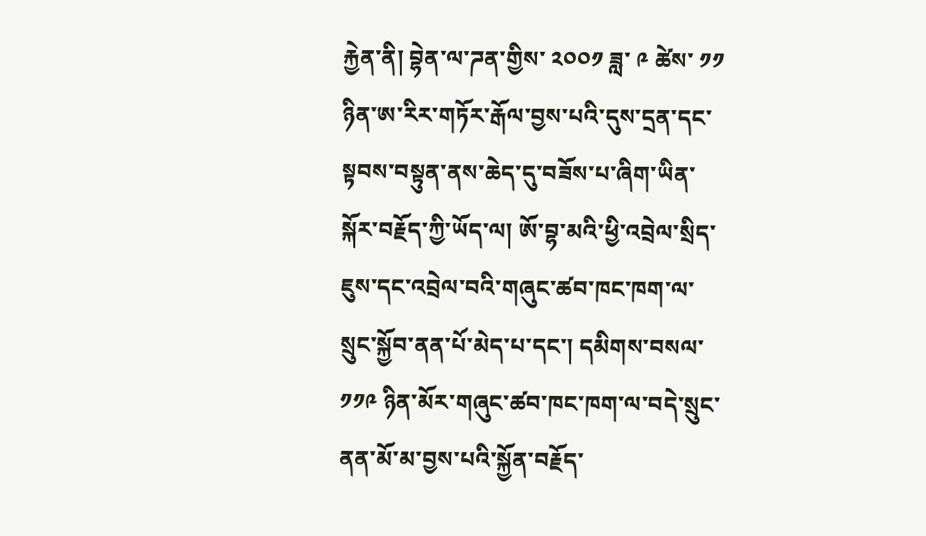རྐྱེན་ནི། བྷེན་ལ་ཌན་གྱིས་ ༢༠༠༡ ཟླ་ ༩ ཚེས་ ༡༡ ཉིན་ཨ་རིར་གཏོར་རྒོལ་བྱས་པའི་དུས་དྲན་དང་སྟབས་བསྟུན་ནས་ཆེད་དུ་བཟོས་པ་ཞིག་ཡིན་སྐོར་བརྗོད་ཀྱི་ཡོད་ལ། ཨོ་བྷ་མའི་ཕྱི་འབྲེལ་སྲིད་ཇུས་དང་འབྲེལ་བའི་གཞུང་ཚབ་ཁང་ཁག་ལ་སྲུང་སྐྱོབ་ནན་པོ་མེད་པ་དང་། དམིགས་བསལ་ ༡༡༩ ཉིན་མོར་གཞུང་ཚབ་ཁང་ཁག་ལ་བདེ་སྲུང་ནན་མོ་མ་བྱས་པའི་སྐྱོན་བརྗོད་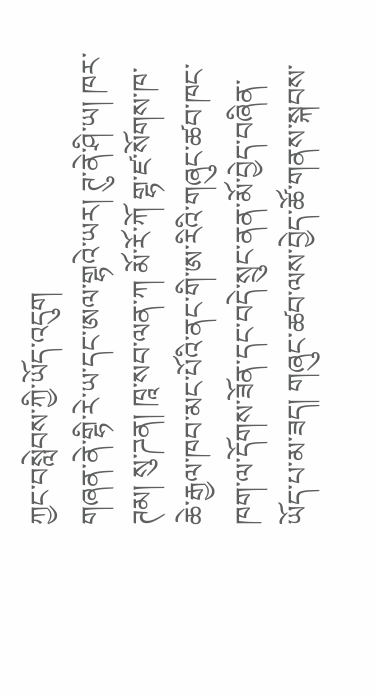ཀྱང་བསླེབས་ཀྱི་ཡོད་འདུག
གཞན་ནེ་གྷི་རེ་ཡ་དང་ཨལ་གྷའེ་ཡར། ཊུ་ནེ་ཤི་ཡ། ཁར་ཊམ། སུ་ཌན། ཁཱ་སབ་ལན་ཀ མོ་རོ་ཀོ གྷ་ཛ་སོགས་ཁ་ཆེ་རྒྱལ་ཁབ་མང་པོའི་ནང་གི་ཨ་རིའི་གཞུང་ཚབ་ཁང་ཁག་ལ་དོགས་ཟོན་དང་བདེ་སྲུང་ནན་མོ་བྱེད་བཞིན་ཡོད་པ་མ་ཟད། གཞུང་ཚབ་ལས་བྱེད་ཚོ་གནས་སྐབས་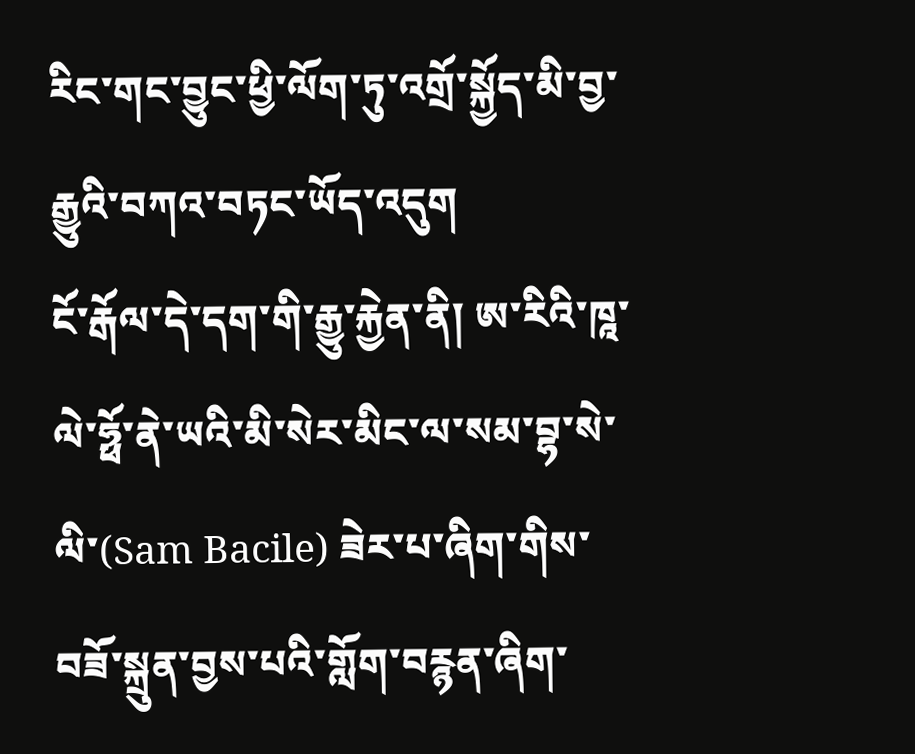རིང་གང་བྱུང་ཕྱི་ལོག་ཏུ་འགྲོ་སྐྱོད་མི་བྱ་རྒྱུའི་བཀའ་བཏང་ཡོད་འདུག
ངོ་རྒོལ་དེ་དག་གི་རྒྱུ་རྐྱེན་ནི། ཨ་རིའི་ཁཱ་ལེ་ཧྥོ་ནེ་ཡའི་མི་སེར་མིང་ལ་སམ་བྷ་སེ་ལི་(Sam Bacile) ཟེར་པ་ཞིག་གིས་བཟོ་སྐྲུན་བྱས་པའི་གློག་བརྙན་ཞིག་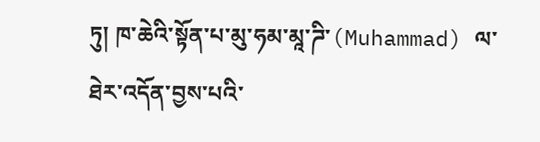ཏུ། ཁ་ཆེའི་སྟོན་པ་མུ་ཧམ་མཱ་ཌི་(Muhammad) ལ་ཐེར་འདོན་བྱས་པའི་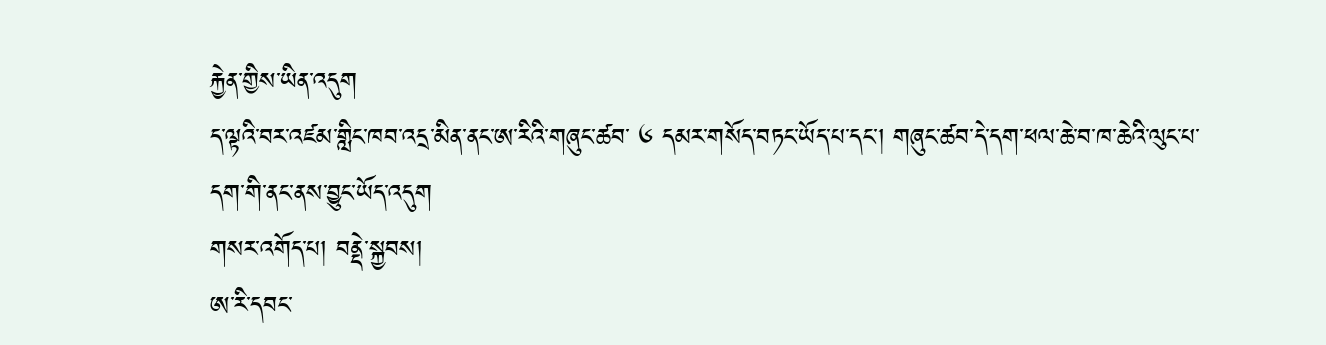རྐྱེན་གྱིས་ཡིན་འདུག
ད་ལྟའི་བར་འཛམ་གླིང་ཁབ་འདྲ་མིན་ནང་ཨ་རིའི་གཞུང་ཚབ་ ༦ དམར་གསོད་བཏང་ཡོད་པ་དང་། གཞུང་ཚབ་དེ་དག་ཕལ་ཆེ་བ་ཁ་ཆེའི་ལུང་པ་དག་གི་ནང་ནས་བྱུང་ཡོད་འདུག
གསར་འགོད་པ། བནྡེ་སྐྱབས།
ཨ་རི་དབང་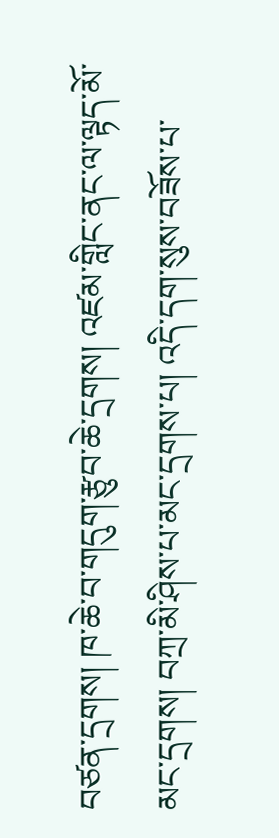བཙན་དྲགས། ཁ་ཆེ་བ་གདུག་རྩུབ་ཆེ་དྲགས། འཛམ་གླིང་ནང་ལ་ལྟད་མོ་མང་དྲགས། བཀྲ་མི་ཤིས་པ་མང་དྲགས་པ། འདི་དག་སུས་བཟོས་པ་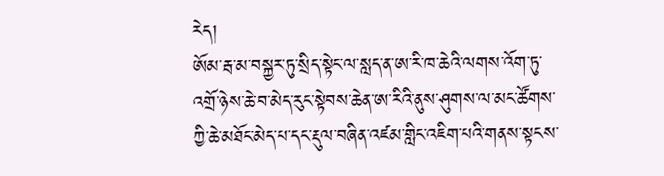རེད།
ཨོམ་རྦ་མ་བསྐྱར་ཏུ་སྲིད་སྟེང་ལ་སླད་ན་ཨ་རི་ཁ་ཆེའི་ལགས་འོག་ཏུ་འགྲོ་ཉེས་ཆེ་བ་མེད་རུང་སྟེབས་ཆེན་ཨ་རིའི་ནུས་ཤུགས་ལ་མང་ཚོགས་ཀྱི་ཆེ་མཐོང་མེད་པ་དང་རྡུལ་བཞིན་འཛམ་གླིང་འཇིག་པའི་གནས་སྟངས་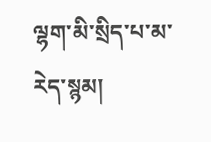ལྷག་མི་སྲིད་པ་མ་རེད་སྙམ།